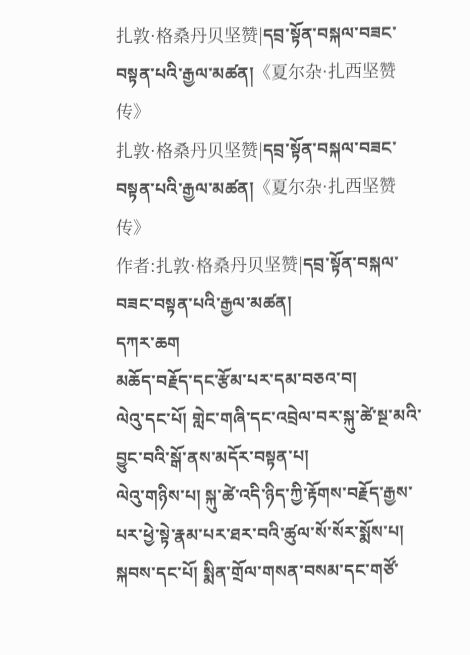扎敦·格桑丹贝坚赞|དབྲ་སྟོན་བསྐལ་བཟང་བསྟན་པའི་རྒྱལ་མཚན།《夏尔杂·扎西坚赞传》
扎敦·格桑丹贝坚赞|དབྲ་སྟོན་བསྐལ་བཟང་བསྟན་པའི་རྒྱལ་མཚན།《夏尔杂·扎西坚赞传》
作者:扎敦·格桑丹贝坚赞|དབྲ་སྟོན་བསྐལ་བཟང་བསྟན་པའི་རྒྱལ་མཚན།
དཀར་ཆག
མཆོད་བརྗོད་དང་རྩོམ་པར་དམ་བཅའ་བ།
ལེའུ་དང་པོ། གླེང་གཞི་དང་འབྲེལ་བར་སྐུ་ཚེ་སྔ་མའི་བྱུང་བའི་སྒོ་ནས་མདོར་བསྟན་པ།
ལེའུ་གཉིས་པ། སྐུ་ཚེ་འདི་ཉིད་ཀྱི་རྟོགས་བརྗོད་རྒྱས་པར་ཕྱེ་སྟེ་རྣམ་པར་ཐར་བའི་ཚུལ་སོ་སོར་སྨོས་པ།
སྐབས་དང་པོ། སྨིན་གྲོལ་གསན་བསམ་དང་གཙོ་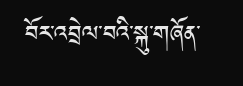བོར་འབྲེལ་བའི་སྐུ་གཞོན་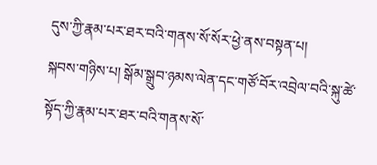དུས་ཀྱི་རྣམ་པར་ཐར་བའི་གནས་སོ་སོར་ཕྱེ་ནས་བསྟན་པ།
སྐབས་གཉིས་པ། སྒོམ་སྒྲུབ་ཉམས་ལེན་དང་གཙོ་བོར་འབྲེལ་བའི་སྐུ་ཚེ་སྟོད་ཀྱི་རྣམ་པར་ཐར་བའི་གནས་སོ་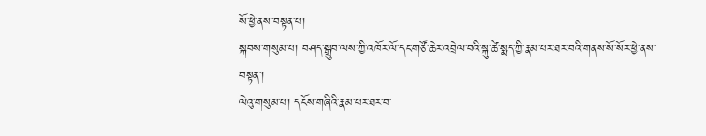སོ་ཕྱེ་ནས་བསྟན་པ།
སྐབས་གསུམ་པ། བཤད་སྒྲུབ་ལས་ཀྱི་འཁོར་ལོ་དང་གཙོ་ཆེར་འབྲེལ་བའི་སྐུ་ཚེ་སྨད་ཀྱི་རྣམ་པར་ཐར་བའི་གནས་སོ་སོར་ཕྱེ་ནས་བསྟན་།
ལེའུ་གསུམ་པ། དངོས་གཞིའི་རྣམ་པར་ཐར་བ་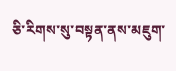ཅི་རིགས་སུ་བསྟན་ནས་མཇུག་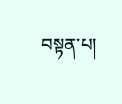བསྟན་པ།